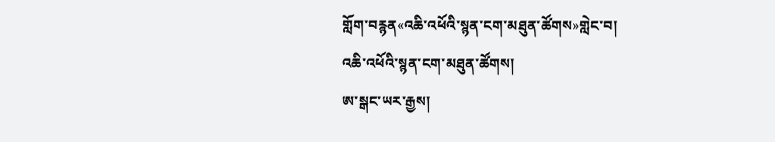གློག་བརྙན«འཆི་འཕོའི་སྙན་ངག་མཐུན་ཚོགས»གླེང་བ།
འཆི་འཕོའི་སྙན་ངག་མཐུན་ཚོགས།
ཨ་སྒང་ཡར་རྒྱས།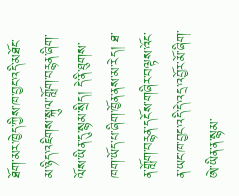ཐོག་མར་ཁྱེད་ཀྱིས་ཁ་བྱང་འདི་མཐོང་མ་ཉིད་འཇིགས་སྐུལ་གློག་བརྙན་ཞིག་ལོས་ཡིན་དུ་སྙམ་སྲིད། དེ་ནི་ཐུགས་ཁག་ཡོད་པ་ཞིག་ཁྱོན་ནས་མ་རེད། ཐ་ན་གློག་བརྙན་དངོས་གཞིར་བལྟས་འོང་ན་ཡང་ཁ་བྱང་འདི་དེ་འདྲ་འབྱོར་མོ་ཞིག་ཨེ་ཡིན་ན་སྙམ་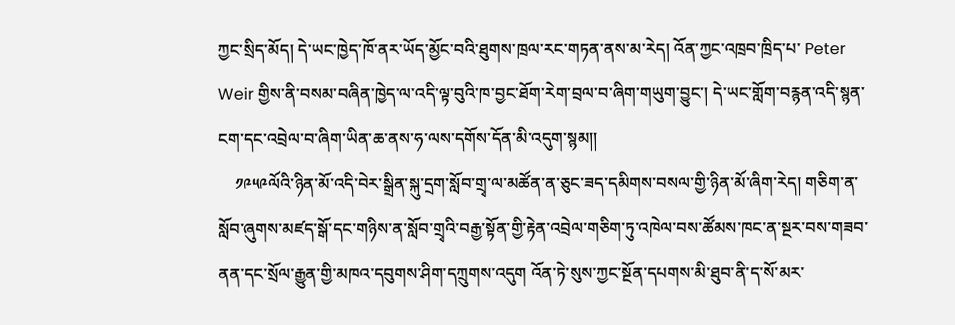ཀྱང་སྲིད་མོད། དེ་ཡང་ཁྱེད་ཁོ་ནར་ཡོད་མྱོང་བའི་ཐུགས་ཁྲལ་རང་གཏན་ནས་མ་རེད། འོན་ཀྱང་འཁྲབ་ཁྲིད་པ་ Peter Weir གྱིས་ནི་བསམ་བཞིན་ཁྱེད་ལ་འདི་ལྟ་བུའི་ཁ་བྱང་ཐོག་རེག་བྲལ་བ་ཞིག་གཡུག་བྱུང་། དེ་ཡང་གློག་བརྙན་འདི་སྙན་ངག་དང་འབྲེལ་བ་ཞིག་ཡིན་ཆ་ནས་ཧ་ལས་དགོས་དོན་མི་འདུག་སྙམ།།
    ༡༩༥༩ལོའི་ཉིན་མོ་འདི་བེར་སྒྲིན་སྐུ་དྲག་སློབ་གྲྭ་ལ་མཚོན་ན་ཅུང་ཟད་དམིགས་བསལ་གྱི་ཉིན་མོ་ཞིག་རེད། གཅིག་ན་སློབ་ཞུགས་མཛད་སྒོ་དང་གཉིས་ན་སློབ་གྲྭའི་བརྒྱ་སྟོན་གྱི་རྟེན་འབྲེལ་གཅིག་ཏུ་འཁེལ་བས་ཚོམས་ཁང་ན་སྔར་བས་གཟབ་ནན་དང་སྲོལ་རྒྱུན་གྱི་མཁའ་དབུགས་ཤིག་དཀྲུགས་འདུག འོན་ཏེ་སུས་ཀྱང་སྔོན་དཔགས་མི་ཐུབ་ནི་ད་སོ་མར་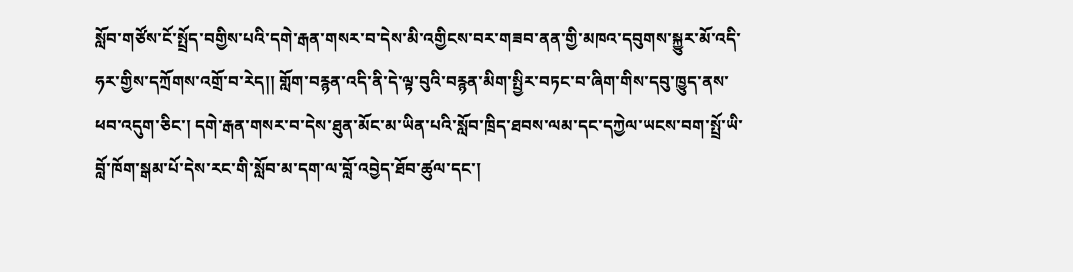སློབ་གཙོས་ངོ་སྤྲོད་བགྱིས་པའི་དགེ་རྒན་གསར་བ་དེས་མི་འགྱིངས་བར་གཟབ་ནན་གྱི་མཁའ་དབུགས་སྐྱུར་མོ་འདི་ཧར་གྱིས་དཀྲོགས་འགྲོ་བ་རེད།། གློག་བརྙན་འདི་ནི་དེ་ལྟ་བུའི་བརྙན་མིག་སྤྱིར་བཏང་བ་ཞིག་གིས་དབུ་ཁྱུད་ནས་ཕབ་འདུག་ཅིང་། དགེ་རྒན་གསར་བ་དེས་ཐུན་མོང་མ་ཡིན་པའི་སློབ་ཁྲིད་ཐབས་ལམ་དང་དཀྱེལ་ཡངས་བག་སྤྲོ་ཡི་བློ་ཁོག་སྒམ་པོ་དེས་རང་གི་སློབ་མ་དག་ལ་བློ་འབྱེད་ཐོབ་ཚུལ་དང་།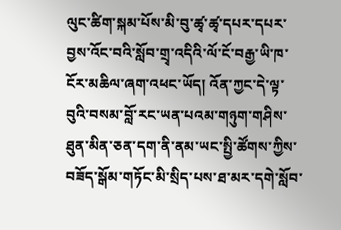ལུང་ཚིག་སྐམ་པོས་མི་བུ་ཚྭ་ཚྭ་དཔར་དཔར་བྱས་འོང་བའི་སློབ་གྲྭ་འདིའི་ལོ་ངོ་བརྒྱ་ཡི་ཁ་ངོར་མཆིལ་ཞག་འཕང་ཡོད། འོན་ཀྱང་དེ་ལྟ་བུའི་བསམ་བློ་རང་ཡན་པའམ་གཉུག་གཤིས་ཐུན་མིན་ཅན་དག་ནི་ནམ་ཡང་སྤྱི་ཚོགས་ཀྱིས་བཟོད་སྒོམ་གཏོང་མི་སྲིད་པས་ཐ་མར་དགེ་སློབ་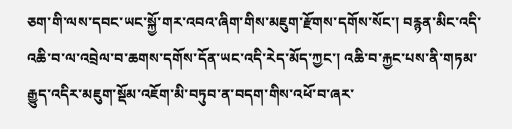ཅག་གི་ལས་དབང་ཡང་སྐྱོ་གར་འབའ་ཞིག་གིས་མཇུག་རྫོགས་དགོས་སོང་། བརྙན་མིང་འདི་འཆི་བ་ལ་འབྲེལ་བ་ཆགས་དགོས་དོན་ཡང་འདི་རེད་མོད་ཀྱང་། འཆི་བ་རྐྱང་པས་ནི་གཏམ་རྒྱུད་འདིར་མཇུག་སྡོམ་འཇོག་མི་བཏུབ་ན་བདག་གིས་འཕོ་བ་ཞར་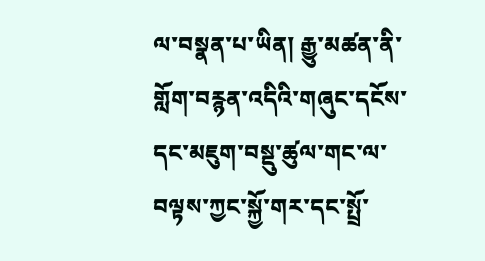ལ་བསྣན་པ་ཡིན། རྒྱུ་མཚན་ནི་གློག་བརྙན་འདིའི་གཞུང་དངོས་དང་མཇུག་བསྡུ་ཚུལ་གང་ལ་བལྟས་ཀྱང་སྐྱོ་གར་དང་སྤྲོ་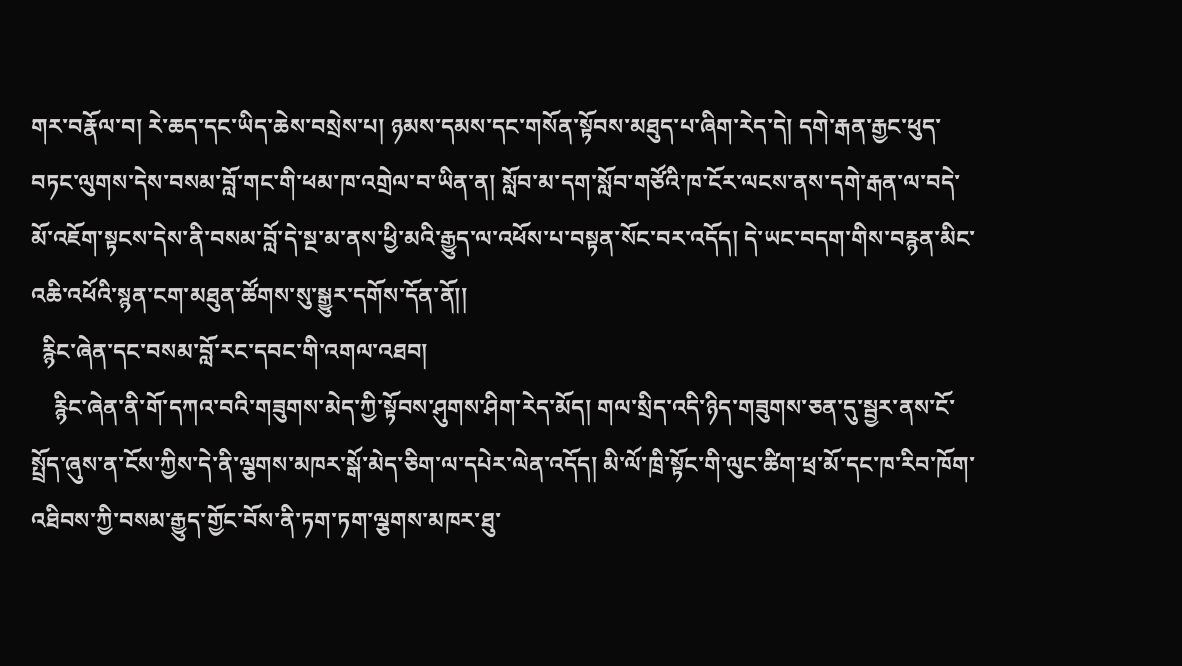གར་བརྣོལ་བ། རེ་ཆད་དང་ཡིད་ཆེས་བསྲེས་པ། ཉམས་དམས་དང་གསོན་སྟོབས་མཐུད་པ་ཞིག་རེད་དེ། དགེ་རྒན་རྒྱང་ཕུད་བཏང་ལུགས་དེས་བསམ་བློ་གང་གི་ཕམ་ཁ་འགྲེལ་བ་ཡིན་ན། སློབ་མ་དག་སློབ་གཙོའི་ཁ་ངོར་ལངས་ནས་དགེ་རྒན་ལ་བདེ་མོ་འཇོག་སྟངས་དེས་ནི་བསམ་བློ་དེ་སྔ་མ་ནས་ཕྱི་མའི་རྒྱུད་ལ་འཕོས་པ་བསྟན་སོང་བར་འདོད། དེ་ཡང་བདག་གིས་བརྙན་མིང་འཆི་འཕོའི་སྙན་ངག་མཐུན་ཚོགས་སུ་སྒྱུར་དགོས་དོན་ནོ།།
  རྙིང་ཞེན་དང་བསམ་བློ་རང་དབང་གི་འགལ་འཐབ།
    རྙིང་ཞེན་ནི་གོ་དཀའ་བའི་གཟུགས་མེད་ཀྱི་སྟོབས་ཤུགས་ཤིག་རེད་མོད། གལ་སྲིད་འདི་ཉིད་གཟུགས་ཅན་དུ་སྦྱར་ནས་ངོ་སྤྲོད་ཞུས་ན་ངོས་ཀྱིས་དེ་ནི་ལྕགས་མཁར་སྒོ་མེད་ཅིག་ལ་དཔེར་ལེན་འདོད། མི་ལོ་ཁྲི་སྟོང་གི་ལུང་ཚིག་ཕྲ་མོ་དང་ཁ་རིབ་ཁོག་འཐིབས་ཀྱི་བསམ་རྒྱུད་གྱོང་བོས་ནི་ཏག་ཏག་ལྕགས་མཁར་ཐུ་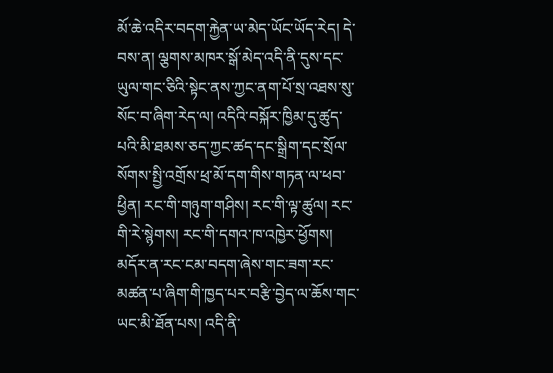མོ་ཆེ་འདིར་བདག་རྐྱེན་ཡ་མེད་ཡོང་ཡོད་རེད། དེ་བས་ན། ལྕགས་མཁར་སྒོ་མེད་འདི་ནི་དུས་དང་ཡུལ་གང་ཅིའི་སྟེང་ནས་ཀྱང་ནག་པོ་སྲ་འཐས་སུ་སོང་བ་ཞིག་རེད་ལ། འདིའི་བསྐོར་ཁྱིམ་དུ་ཚུད་པའི་མི་ཐམས་ཅད་ཀྱང་ཚད་དང་སྒྲིག་དང་སྲོལ་སོགས་སྤྱི་འགྲོས་ཕྲ་མོ་དག་གིས་གཏན་ལ་ཕབ་ཕྱིན། རང་གི་གཉུག་གཤིས། རང་གི་ལྟ་ཚུལ། རང་གི་རེ་སྙེགས། རང་གི་དགའ་ཁ་འཁྱེར་ཕྱོགས། མདོར་ན་རང་ངམ་བདག་ཞེས་གང་ཟག་རང་མཚན་པ་ཞིག་གི་ཁྱད་པར་བརྩི་བྱེད་ལ་ཆོས་གང་ཡང་མི་ཐོན་པས། འདི་ནི་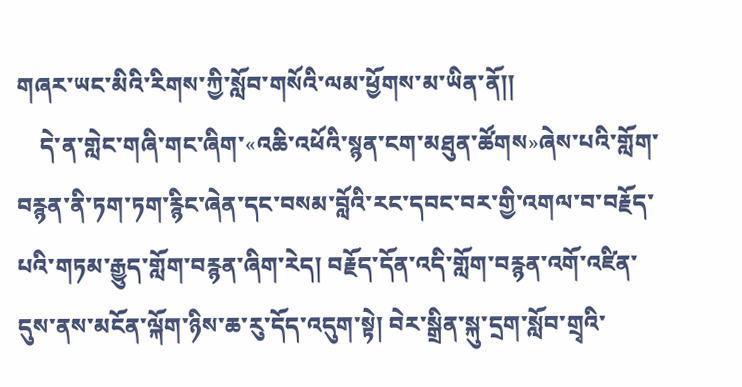གཞར་ཡང་མིའི་རིགས་ཀྱི་སློབ་གསོའི་ལམ་ཕྱོགས་མ་ཡིན་ནོ།།
    དེ་ན་གླེང་གཞི་གང་ཞིག་«འཆི་འཕོའི་སྙན་ངག་མཐུན་ཚོགས»ཞེས་པའི་གློག་བརྙན་ནི་ཏག་ཏག་རྙིང་ཞེན་དང་བསམ་བློའི་རང་དབང་བར་གྱི་འགལ་བ་བརྗོད་པའི་གཏམ་རྒྱུད་གློག་བརྙན་ཞིག་རེད། བརྗོད་དོན་འདི་གློག་བརྙན་འགོ་འཛིན་དུས་ནས་མངོན་ལྐོག་ཉིས་ཆ་རུ་དོད་འདུག་སྟེ། བེར་སྒྲིན་སྐུ་དྲག་སློབ་གྲྭའི་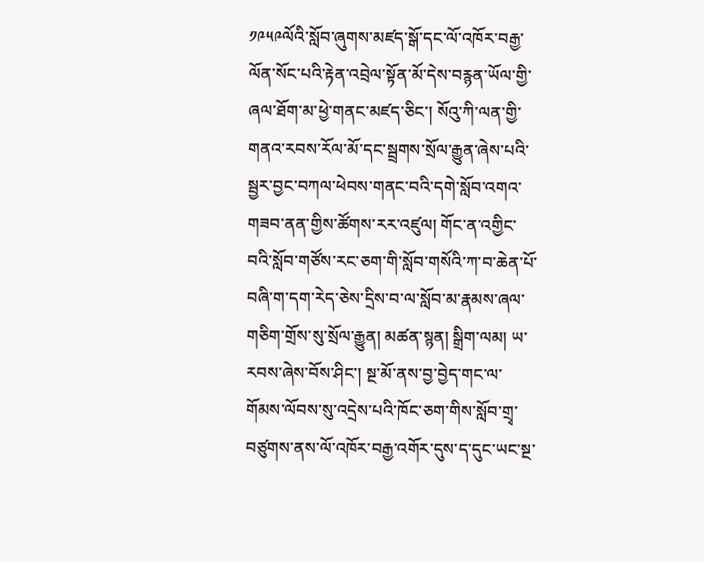༡༩༥༩ལོའི་སློབ་ཞུགས་མཛད་སྒོ་དང་ལོ་འཁོར་བརྒྱ་ལོན་སོང་པའི་རྟེན་འབྲེལ་སྟོན་མོ་དེས་བརྙན་ཡོལ་གྱི་ཞལ་ཐོག་མ་ཕྱེ་གནང་མཛད་ཅིང་། སོའུ་ཀི་ལན་གྱི་གནའ་རབས་རོལ་མོ་དང་སྦྲགས་སྲོལ་རྒྱུན་ཞེས་པའི་སྦྱར་བྱང་བཀལ་ཕེབས་གནང་བའི་དགེ་སློབ་འགའ་གཟབ་ནན་གྱིས་ཚོགས་རར་འཛུལ། གོང་ན་འགྱིང་བའི་སློབ་གཙོས་རང་ཅག་གི་སློབ་གསོའི་ཀ་བ་ཆེན་པོ་བཞི་ག་དག་རེད་ཅེས་དྲིས་བ་ལ་སློབ་མ་རྣམས་ཞལ་གཅིག་གྲོས་སུ་སྲོལ་རྒྱུན། མཚན་སྙན། སྒྲིག་ལམ། ཡ་རབས་ཞེས་བོས་ཤིང་། སྔ་མོ་ནས་བྱ་བྱེད་གང་ལ་གོམས་ལོབས་སུ་འདྲེས་པའི་ཁོང་ཅག་གིས་སློབ་གྲྭ་བཙུགས་ནས་ལོ་འཁོར་བརྒྱ་འགོར་དུས་ད་དུང་ཡང་སྔ་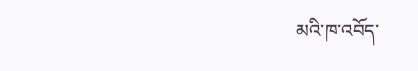མའི་ཁ་འབོད་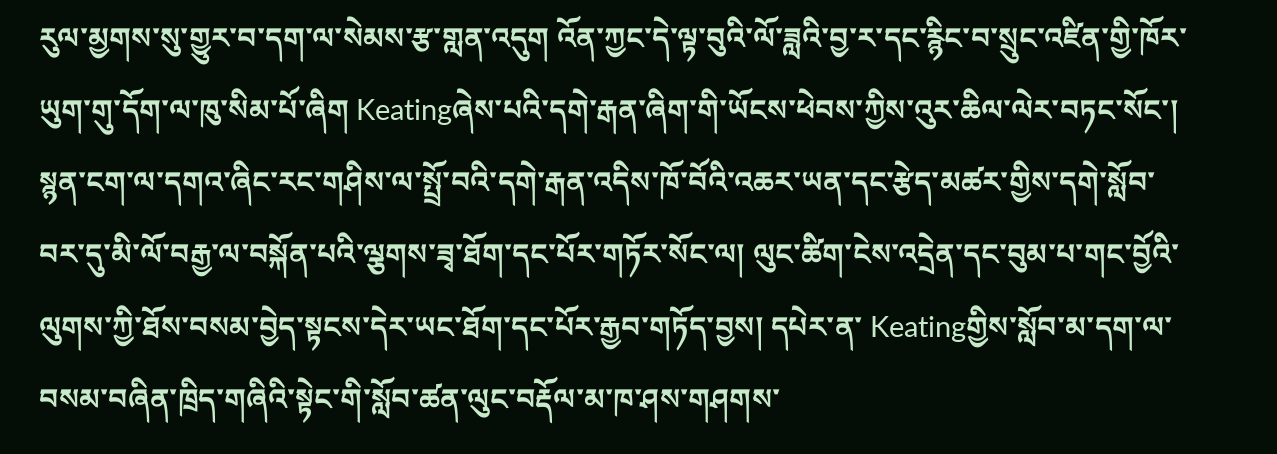རུལ་མྱགས་སུ་གྱུར་བ་དག་ལ་སེམས་རྩ་གླན་འདུག འོན་ཀྱང་དེ་ལྟ་བུའི་ལོ་ཟླའི་བྱ་ར་དང་རྙིང་བ་སྲུང་འཛིན་གྱི་ཁོར་ཡུག་གུ་དོག་ལ་ཁུ་སིམ་པོ་ཞིག Keatingཞེས་པའི་དགེ་རྒན་ཞིག་གི་ཡོངས་ཕེབས་ཀྱིས་འུར་ཆིལ་ལེར་བཏང་སོང་། སྙན་ངག་ལ་དགའ་ཞིང་རང་གཤིས་ལ་སྤྲོ་བའི་དགེ་རྒན་འདིས་ཁོ་བོའི་འཆར་ཡན་དང་རྩེད་མཚར་གྱིས་དགེ་སློབ་བར་དུ་མི་ལོ་བརྒྱ་ལ་བསྐོན་པའི་ལྕགས་ཟྭ་ཐོག་དང་པོར་གཏོར་སོང་ལ། ལུང་ཚིག་ངེས་འདྲེན་དང་བུམ་པ་གང་བྱོའི་ལུགས་ཀྱི་ཐོས་བསམ་བྱེད་སྟངས་དེར་ཡང་ཐོག་དང་པོར་རྒྱབ་གཏོད་བྱས། དཔེར་ན་ Keatingགྱིས་སློབ་མ་དག་ལ་བསམ་བཞིན་ཁྲིད་གཞིའི་སྟེང་གི་སློབ་ཚན་ལུང་བརྡོལ་མ་ཁ་ཤས་གཤགས་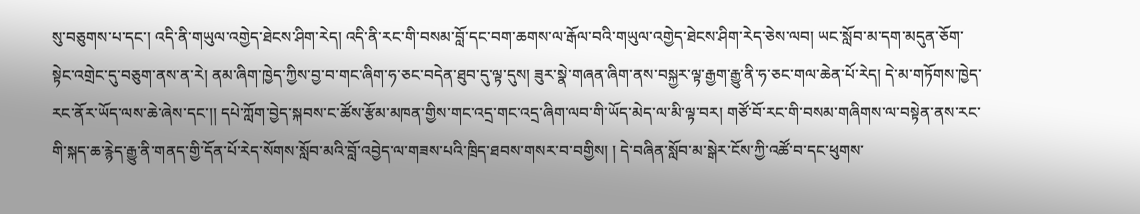སུ་བཅུགས་པ་དང་། འདི་ནི་གཡུལ་འགྱེད་ཐེངས་ཤིག་རེད། འདི་ནི་རང་གི་བསམ་བློ་དང་བག་ཆགས་ལ་རྒོལ་བའི་གཡུལ་འགྱེད་ཐེངས་ཤིག་རེད་ཅེས་ལབ། ཡང་སློབ་མ་དག་མདུན་ཅོག་སྟེང་འགྲེང་དུ་བཅུག་ནས་ན་རེ། ནམ་ཞིག་ཁྱེད་ཀྱིས་བྱ་བ་གང་ཞིག་ཧ་ཅང་བདེན་ཐུབ་དུ་ལྟ་དུས། ཟུར་སྣེ་གཞན་ཞིག་ནས་བསྐྱར་ལྟ་རྒྱག་རྒྱུ་ནི་ཧ་ཅང་གལ་ཆེན་པོ་རེད། དེ་མ་གཏོགས་ཁྱེད་རང་ནོར་ཡོད་ལས་ཆེ་ཞེས་དང་།། དཔེ་ཀློག་བྱེད་སྐབས་ང་ཚོས་རྩོམ་མཁན་གྱིས་གང་འདྲ་གང་འདྲ་ཞིག་ལབ་གི་ཡོད་མེད་ལ་མི་ལྟ་བར། གཙོ་བོ་རང་གི་བསམ་གཞིགས་ལ་བསྟེན་ནས་རང་གི་སྐད་ཆ་རྙེད་རྒྱུ་ནི་གནད་གྱི་དོན་པོ་རེད་སོགས་སློབ་མའི་བློ་འབྱེད་ལ་གཟས་པའི་ཁྲིད་ཐབས་གསར་བ་བགྱིས། ། དེ་བཞིན་སློབ་མ་སྒེར་ངོས་ཀྱི་འཚོ་བ་དང་ཕུགས་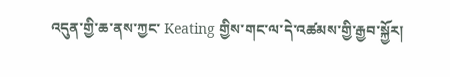འདུན་གྱི་ཆ་ནས་ཀྱང་ Keating གྱིས་གང་ལ་དེ་འཚམས་གྱི་རྒྱབ་སྐྱོར།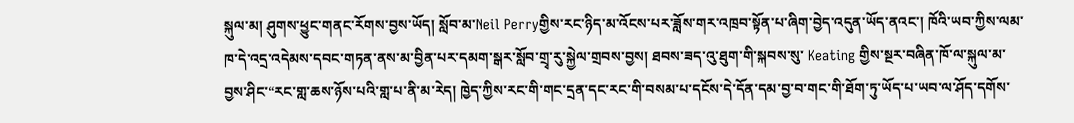སྐུལ་མ། ཤུགས་ཕྱུང་གནང་རོགས་བྱས་ཡོད། སློབ་མ་Neil Perryགྱིས་རང་ཉིད་མ་འོངས་པར་ཟློས་གར་འཁྲབ་སྟོན་པ་ཞིག་བྱེད་འདུན་ཡོད་ནའང་། ཁོའི་ཡབ་ཀྱིས་ལམ་ཁ་དེ་འདྲ་འདེམས་དབང་གཏན་ནས་མ་བྱིན་པར་དམག་སྒར་སློབ་གྲྭ་རུ་སྐྱེལ་གྲབས་བྱས། ཐབས་ཟད་འུ་ཐུག་གི་སྐབས་སུ་ Keating གྱིས་སྔར་བཞིན་ཁོ་ལ་སྐུལ་མ་བྱས་ཤིང་“རང་གླ་ཆས་ཉོས་པའི་གླ་པ་ནི་མ་རེད། ཁྱེད་ཀྱིས་རང་གི་གང་དྲན་དང་རང་གི་བསམ་པ་དངོས་དེ་དོན་དམ་བྱ་བ་གང་གི་ཐོག་ཏུ་ཡོད་པ་ཡབ་ལ་ཤོད་དགོས་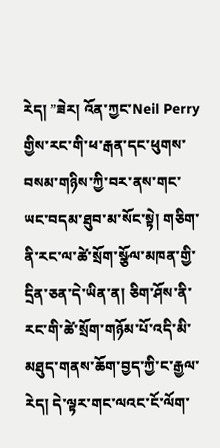རེད། ”ཟེར། འོན་ཀྱང་Neil Perry གྱིས་རང་གི་ཕ་རྒན་དང་ཕུགས་བསམ་གཉིས་ཀྱི་བར་ནས་གང་ཡང་བདམ་ཐུབ་མ་སོང་སྟེ། གཅིག་ནི་རང་ལ་ཚེ་སྲོག་སྩོལ་མཁན་གྱི་དྲིན་ཅན་དེ་ཡིན་ན། ཅིག་ཤོས་ནི་རང་གི་ཚེ་སྲོག་གཉོམ་པོ་འདི་མི་མཐུད་གནས་ཆོག་བྱད་ཀྱི་ང་རྒྱལ་རེད། དེ་ལྟར་གང་ལའང་ངོ་ལོག་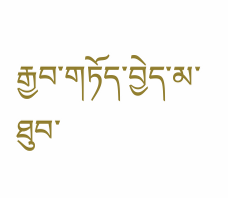རྒྱབ་གཏོད་བྱེད་མ་ཐུབ་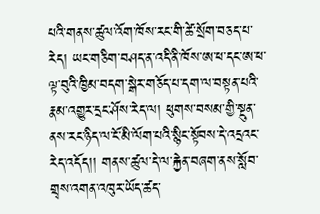པའི་གནས་ཚུལ་འོག་ཁོས་རང་གི་ཚེ་སྲོག་བཅད་པ་རེད། ཡང་གཅིག་བཤད་ན་འདི་ནི་ཁོས་ཨ་ཕ་དང་ཨ་ཕ་ལྟ་བུའི་ཁྱིམ་བདག་སྒེར་གཅོད་པ་དག་ལ་བསྟན་པའི་རྣམ་འགྱུར་དྲང་ཤོས་རེད་ལ། ཕུགས་བསམ་གྱི་སྔུན་ནས་རང་ཉིད་ལ་ངོ་མི་ལོག་པའི་སྙིང་སྟོབས་དེ་འདྲའང་རེད་འདོད།། གནས་ཚུལ་དེ་ལ་རྐྱེན་བཞག་ནས་སློབ་གྲྭས་འགན་འཁུར་ཡོད་ཚད་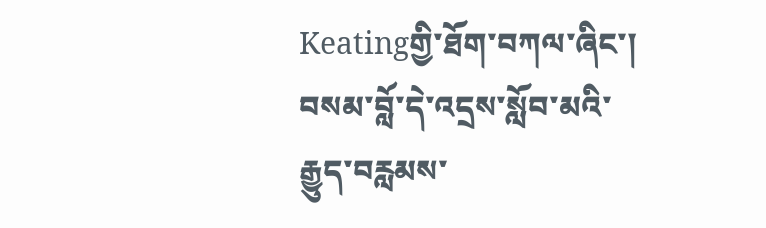Keatingགྱི་ཐོག་བཀལ་ཞིང་། བསམ་བློ་དེ་འདྲས་སློབ་མའི་རྒྱུད་བརླམས་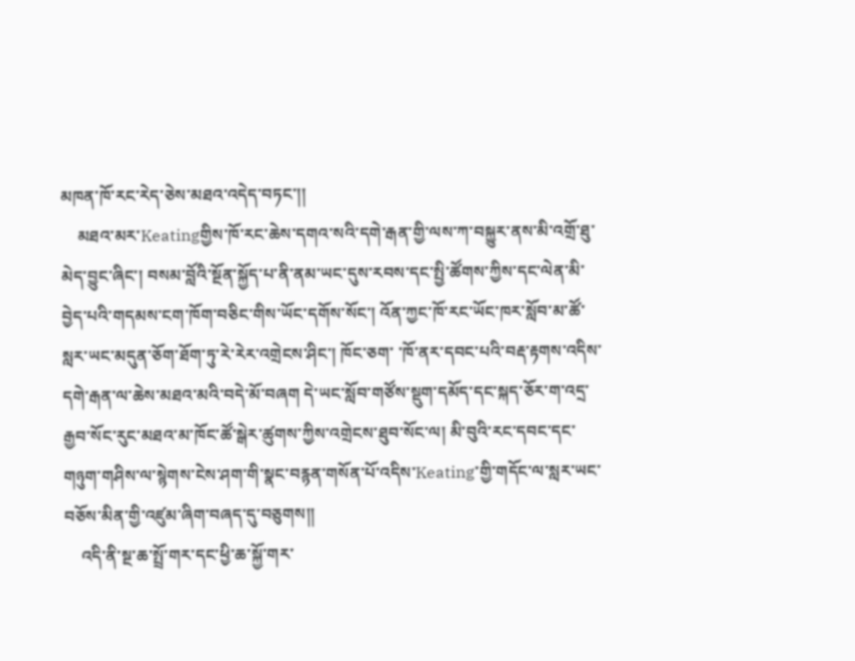མཁན་ཁོ་རང་རེད་ཅེས་མཐའ་འདེད་བཏང་།།
    མཐའ་མར་Keatingགྱིས་ཁོ་རང་ཆེས་དགའ་སའི་དགེ་རྒན་གྱི་ལས་ཀ་བསྐྱུར་ནས་མི་འགྲོ་ཐུ་མེད་བྱུང་ཞིང་། བསམ་བློའི་སྔོན་སྐྱོད་པ་ནི་ནམ་ཡང་དུས་རབས་དང་སྤྱི་ཚོགས་ཀྱིས་དང་ལེན་མི་བྱེད་པའི་གདམས་ངག་ཁོག་བཅིང་གིས་ཡོང་དགོས་སོང་། འོན་ཀྱང་ཁོ་རང་ཡོང་ཁར་སློབ་མ་ཚོ་སླར་ཡང་མདུན་ཅོག་ཐོག་ཏུ་རེ་རེར་འགྲེངས་ཤིང་། ཁོང་ཅག་ ་ཁོ་ནར་དབང་པའི་བརྡ་རྟགས་འདིས་དགེ་རྒན་ལ་ཆེས་མཐའ་མའི་བདེ་མོ་བཞག དེ་ཡང་སློབ་གཙོས་སྡུག་དམོད་དང་སྐད་ཅོར་ག་འདྲ་རྒྱབ་སོང་རུང་མཐའ་མ་ཁོང་ཚོ་སྒེར་ཚུགས་ཀྱིས་འགྲེངས་ཐུབ་སོང་ལ། མི་བུའི་རང་དབང་དང་གཉུག་གཤིས་ལ་སྙེགས་ངེས་ཤག་གི་སྣང་བརྙན་གསོན་པོ་འདིས་Keating་གྱི་གདོང་ལ་སླར་ཡང་བཅོས་མིན་གྱི་འཛུམ་ཞིག་བཞད་དུ་བཅུགས།།
    འདི་ནི་སྔ་ཆ་སྤྲོ་གར་དང་ཕྱི་ཆ་སྐྱོ་གར་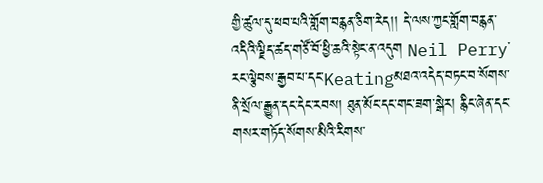གྱི་ཚུལ་དུ་ཕབ་པའི་གློག་བརྙན་ཅིག་རེད།། དེ་ལས་ཀྱང་གློག་བརྙན་འདིའི་ལྗིད་ཚད་གཙོ་བོ་ཕྱི་ཆའི་སྟེང་ན་འདུག Neil Perry་རང་ལྕེབས་རྒྱབ་པ་དང་Keatingམཐའ་འདེད་བཏང་བ་སོགས་ནི་སྲོལ་རྒྱུན་དང་དེང་རབས། ཐུན་མོང་དང་གང་ཟག་སྒེར། རྙིང་ཞེན་དང་གསར་གཏོད་སོགས་མིའི་རིགས་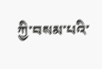ཀྱི་བསམ་པའི་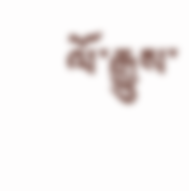ལོ་རྒྱུས་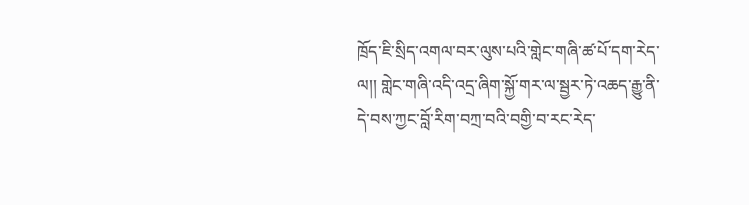ཁྲོད་ཇི་སྲིད་འགལ་བར་ལུས་པའི་གླེང་གཞི་ཚ་པོ་དག་རེད་ལ།། གླེང་གཞི་འདི་འདྲ་ཞིག་སྐྱོ་གར་ལ་སྦྱར་ཏེ་འཆད་རྒྱུ་ནི་དེ་བས་ཀྱང་བློ་རིག་བཀྲ་བའི་བགྱི་བ་རང་རེད་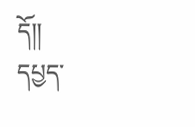དོ།།
དཔྱད་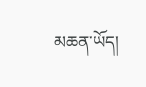མཆན་ཡོད།